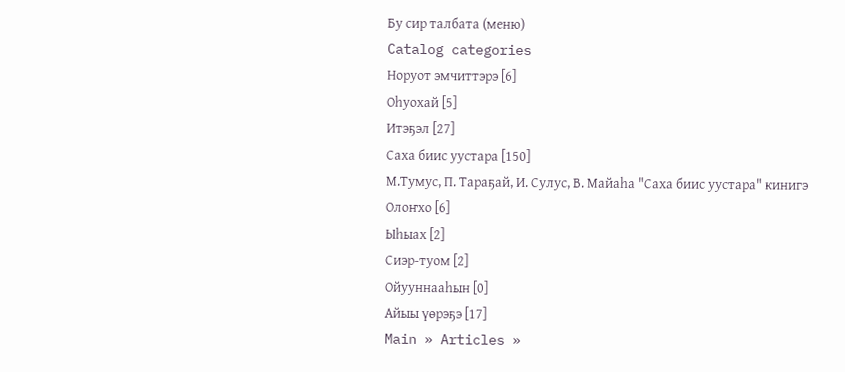Бу сир талбата (меню)
Catalog categories
Норуот эмчиттэрэ [6]
Оһуохай [5]
Итэҕэл [27]
Саха биис уустара [150]
М.Тумус, П. Тараҕай, И. Сулус, В. Майаһа "Саха биис уустара" кинигэ
Олоҥхо [6]
Ыһыах [2]
Сиэр-туом [2]
Ойууннааһын [0]
Айыы үөрэҕэ [17]
Main » Articles »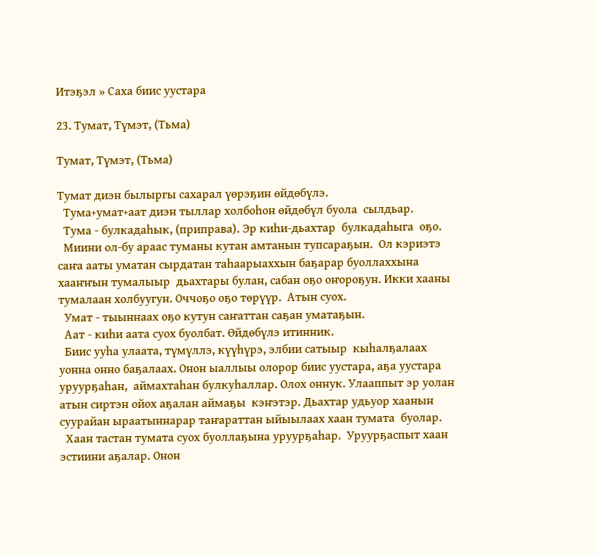Итэҕэл » Саха биис уустара

23. Тумат, Түмэт, (Тьма)

Тумат, Түмэт, (Тьма)

Тумат диэн былыргы сахарал үөрэҕин өйдөбүлэ.
  Тума+умат+аат диэн тыллар холбоһон өйдөбүл буола  сылдьар.
  Тума - булкадаһык, (приправа). Эр киһи-дьахтар  булкадаһыга  оҕо.
  Миини ол-бу араас туманы кутан амтанын тупсараҕын.  Ол кэриэтэ саҥа ааты уматан сырдатан таһаарыаххын баҕарар буоллаххына хааҥҥын тумалыыр  дьахтары булан, сабан оҕо оҥороҕун. Икки хааны тумалаан холбуугун. Оччоҕо оҕо төрүүр.  Атын суох.
  Умат - тыыннаах оҕо кутун саҥаттан саҕан уматаҕын.
  Аат - киһи аата суох буолбат. Өйдөбүлэ итинник.
  Биис ууһа улаата, түмүллэ, күүһүрэ, элбии сатыыр  кыһалҕалаах уонна онно баҕалаах. Онон ыаллыы олорор биис уустара, аҕа уустара уруурҕаһан,  аймахтаһан булкуһаллар. Олох оннук. Улааппыт эр уолан атын сиртэн ойох аҕалан аймаҕы  кэҥэтэр. Дьахтар удьуор хаанын суурайан ыраатыннарар таҥараттан ыйыылаах хаан тумата  буолар.
  Хаан тастан тумата суох буоллаҕына уруурҕаһар.  Уруурҕаспыт хаан эстиини аҕалар. Онон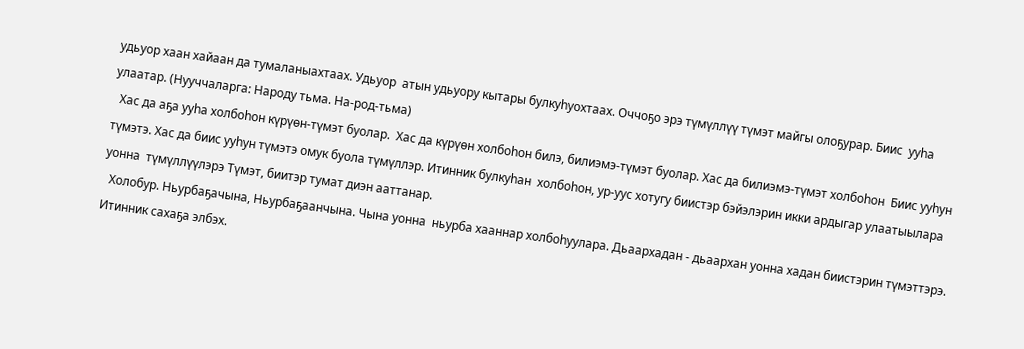удьуор хаан хайаан да тумаланыахтаах. Удьуор  атын удьуору кытары булкуһуохтаах. Оччоҕо эрэ түмүллүү түмэт майгы олоҕурар. Биис  ууһа улаатар. (Нууччаларга: Народу тьма. На-род-тьма)
  Хас да аҕа ууһа холбоһон күрүөн-түмэт буолар.  Хас да күрүөн холбоһон билэ, билиэмэ-түмэт буолар. Хас да билиэмэ-түмэт холбоһон  Биис ууһун түмэтэ. Хас да биис ууһун түмэтэ омук буола түмүллэр. Итинник булкуһан  холбоһон, ур-уус хотугу биистэр бэйэлэрин икки ардыгар улаатыылара уонна  түмүллүүлэрэ Түмэт, биитэр тумат диэн ааттанар.
  Холобур. Ньурбаҕачына, Ньурбаҕаанчына. Чына уонна  ньурба хааннар холбоһуулара. Дьаархадан - дьаархан уонна хадан биистэрин түмэттэрэ.  Итинник сахаҕа элбэх.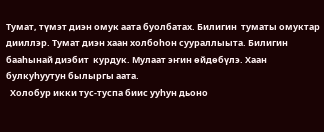Тумат, түмэт диэн омук аата буолбатах. Билигин  туматы омуктар дииллэр. Тумат диэн хаан холбоһон суураллыыта. Билигин бааһынай диэбит  курдук. Мулаат эҥин өйдөбүлэ. Хаан булкуһуутун былыргы аата.
  Холобур икки тус-туспа биис ууһун дьоно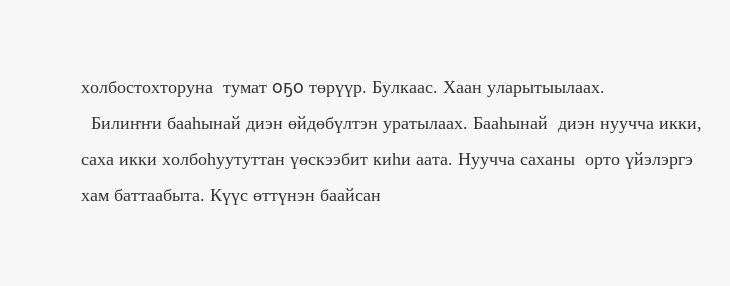холбостохторуна  тумат оҕо төрүүр. Булкаас. Хаан уларытыылаах.
  Билиҥҥи бааһынай диэн өйдөбүлтэн уратылаах. Бааһынай  диэн нуучча икки, саха икки холбоһуутуттан үөскээбит киһи аата. Нуучча саханы  орто үйэлэргэ хам баттаабыта. Күүс өттүнэн баайсан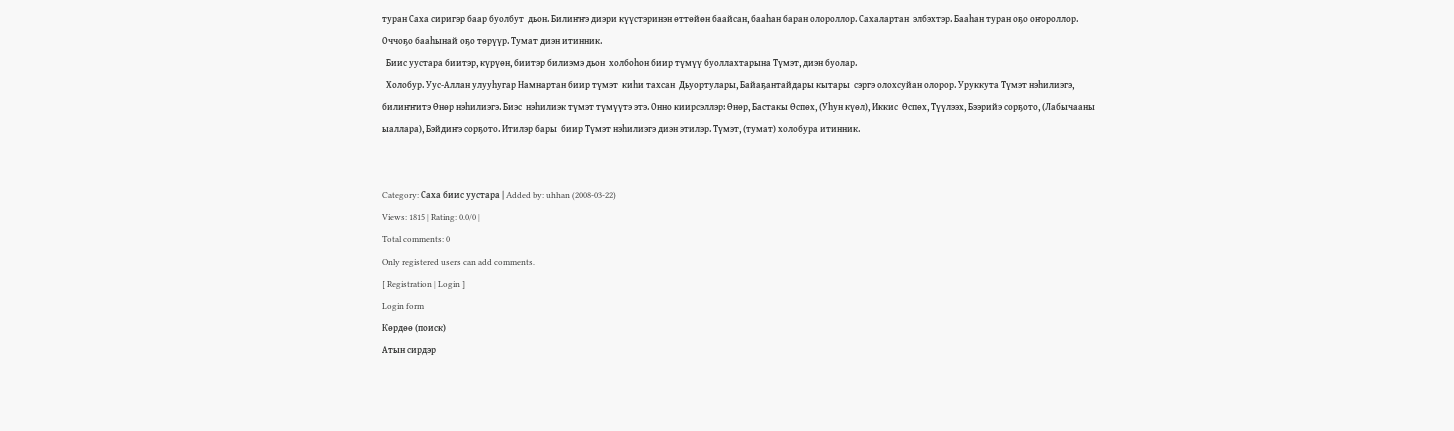туран Саха сиригэр баар буолбут  дьон. Билиҥҥэ диэри күүстэринэн өттөйөн баайсан, бааһан баран олороллор. Сахалартан  элбэхтэр. Бааһан туран оҕо оҥороллор. Оччоҕо бааһынай оҕо төрүүр. Тумат диэн итинник.
  Биис уустара биитэр, күрүөн, биитэр билиэмэ дьон  холбоһон биир түмүү буоллахтарына Түмэт, диэн буолар.
  Холобур. Уус-Аллан улууһугар Намнартан биир түмэт  киһи тахсан  Дьуортулары, Байаҕантайдары кытары  сэргэ олохсуйан олорор. Уруккута Түмэт нэһилиэгэ, билиҥҥитэ Өнөр нэһилиэгэ. Биэс  нэһилиэк түмэт түмүүтэ этэ. Онно киирсэллэр: Өнөр, Бастакы Өспөх, (Уһун күөл), Иккис  Өспөх, Түүлээх, Бээрийэ сорҕото, (Лабычааны ыаллара), Бэйдиҥэ сорҕото. Итилэр бары  биир Түмэт нэһилиэгэ диэн этилэр. Түмэт, (тумат) холобура итинник.


Category: Саха биис уустара | Added by: uhhan (2008-03-22)
Views: 1815 | Rating: 0.0/0 |
Total comments: 0
Only registered users can add comments.
[ Registration | Login ]
Login form
Көрдөө (поиск)
Атын сирдэр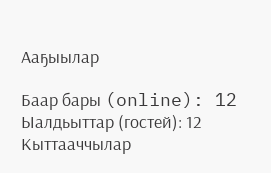Ааҕыылар

Баар бары (online): 12
Ыалдьыттар (гостей): 12
Кыттааччылар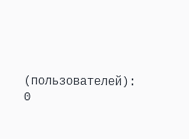(пользователей): 0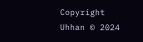Copyright Uhhan © 2024